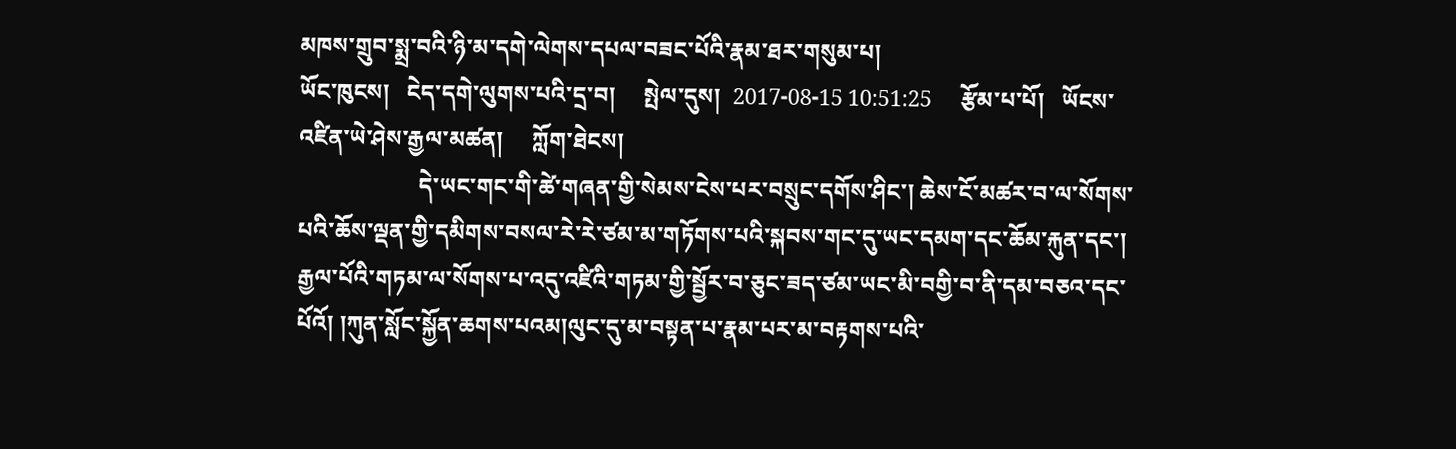མཁས་གྲུབ་སྨྲ་བའི་ཉི་མ་དགེ་ལེགས་དཔལ་བཟང་པོའི་རྣམ་ཐར་གསུམ་པ།
ཡོང་ཁུངས།   ངེད་དགེ་ལུགས་པའི་དྲ་བ།     སྤེལ་དུས།  2017-08-15 10:51:25     རྩོམ་པ་པོ།   ཡོངས་འཛིན་ཡེ་ཤེས་རྒྱལ་མཚན།     ཀློག་ཐེངས།
                     དེ་ཡང་གང་གི་ཚེ་གཞན་གྱི་སེམས་ངེས་པར་བསྲུང་དགོས་ཤིང་། ཆེས་ངོ་མཚར་བ་ལ་སོགས་པའི་ཆོས་ལྡན་གྱི་དམིགས་བསལ་རེ་རེ་ཙམ་མ་གཏོགས་པའི་སྐབས་གང་དུ་ཡང་དམག་དང་ཆོམ་རྐུན་དང་། རྒྱལ་པོའི་གཏམ་ལ་སོགས་པ་འདུ་འཛིའི་གཏམ་གྱི་སྦྱོར་བ་ཅུང་ཟད་ཙམ་ཡང་མི་བགྱི་བ་ནི་དམ་བཅའ་དང་པོའོ། །ཀུན་སློང་སྐྱོན་ཆགས་པའམ།ལུང་དུ་མ་བསྟན་པ་རྣམ་པར་མ་བརྟགས་པའི་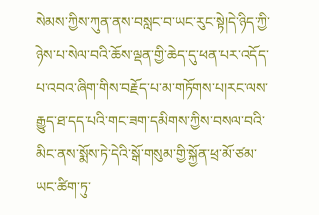སེམས་ཀྱིས་ཀུན་ནས་བསླང་བ་ཡང་རུང་སྟེ།དེ་ཉིད་ཀྱི་ཉེས་པ་སེལ་བའི་ཆོས་ལྡན་གྱི་ཆེད་དུ་ཕན་པར་འདོད་པ་འབའ་ཞིག་གིས་བརྗོད་པ་མ་གཏོགས་པ།རང་ལས་རྒྱུད་ཐ་དད་པའི་གང་ཟག་དམིགས་ཀྱིས་བསལ་བའི་མིང་ནས་སྨོས་ཏེ་དེའི་སྒོ་གསུམ་གྱི་སྐྱོན་ཕྲ་མོ་ཙམ་ཡང་ཚིག་ཏུ་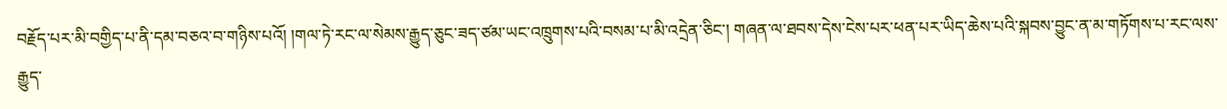བརྗོད་པར་མི་བགྱིད་པ་ནི་དམ་བཅའ་བ་གཉིས་པའོ། །གལ་ཏེ་རང་ལ་སེམས་རྒྱུད་ཅུང་ཟད་ཙམ་ཡང་འཁྲུགས་པའི་བསམ་པ་མི་འདྲེན་ཅིང་། གཞན་ལ་ཐབས་དེས་ངེས་པར་ཕན་པར་ཡིད་ཆེས་པའི་སྐབས་བྱུང་ན་མ་གཏོགས་པ་རང་ལས་རྒྱུད་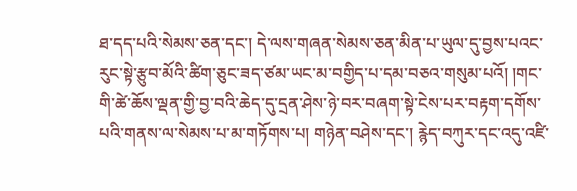ཐ་དད་པའི་སེམས་ཅན་དང་། དེ་ལས་གཞན་སེམས་ཅན་མིན་པ་ཡུལ་དུ་བྱས་པའང་རུང་སྟེ་རྩུབ་མོའི་ཚིག་ཅུང་ཟད་ཙམ་ཡང་མ་བགྱིད་པ་དམ་བཅའ་གསུམ་པའོ། །གང་གི་ཚེ་ཆོས་ལྡན་གྱི་བྱ་བའི་ཆེད་དུ་དྲན་ཤེས་ཉེ་བར་བཞག་སྟེ་ངེས་པར་བརྟག་དགོས་པའི་གནས་ལ་སེམས་པ་མ་གཏོགས་པ། གཉེན་བཤེས་དང་། རྙེད་བཀུར་དང་འདུ་འཛི་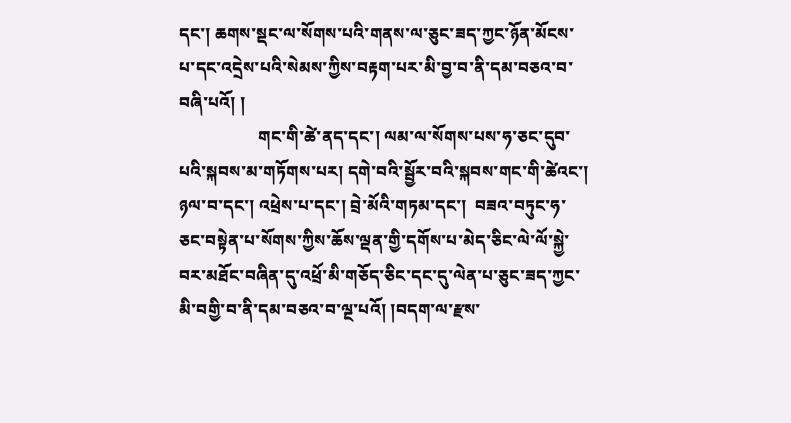དང་། ཆགས་སྡང་ལ་སོགས་པའི་གནས་ལ་ཅུང་ཟད་ཀྱང་ཉོན་མོངས་པ་དང་འདྲེས་པའི་སེམས་ཀྱིས་བརྟག་པར་མི་བྱ་བ་ནི་དམ་བཅའ་བ་བཞི་པའོ། །
                   གང་གི་ཚེ་ནད་དང་། ལམ་ལ་སོགས་པས་ཧ་ཅང་དུབ་པའི་སྐབས་མ་གཏོགས་པར། དགེ་བའི་སྦྱོར་བའི་སྐབས་གང་གི་ཚེའང་། ཉལ་བ་དང་། འཕྲེས་པ་དང་། བྲེ་མོའི་གཏམ་དང་།  བཟའ་བཏུང་ཧ་ཅང་བསྟེན་པ་སོགས་ཀྱིས་ཆོས་ལྡན་གྱི་དགོས་པ་མེད་ཅིང་ལེ་ལོ་སྐྱེ་བར་མཐོང་བཞིན་དུ་འཕྲོ་མི་གཅོད་ཅིང་དང་དུ་ལེན་པ་ཅུང་ཟད་ཀྱང་མི་བགྱི་བ་ནི་དམ་བཅའ་བ་ལྔ་པའོ། །བདག་ལ་རྫས་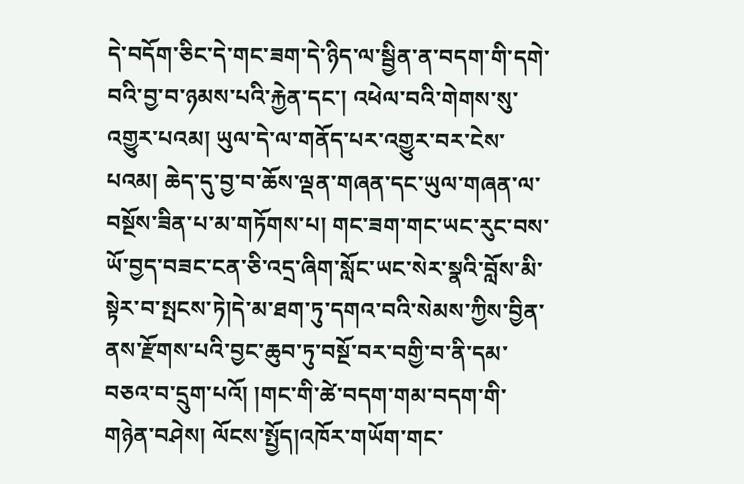དེ་བདོག་ཅིང་དེ་གང་ཟག་དེ་ཉིད་ལ་སྦྱིན་ན་བདག་གི་དགེ་བའི་བྱ་བ་ཉམས་པའི་རྐྱེན་དང་། འཕེལ་བའི་གེགས་སུ་འགྱུར་པའམ། ཡུལ་དེ་ལ་གནོད་པར་འགྱུར་བར་ངེས་པའམ། ཆེད་དུ་བྱ་བ་ཆོས་ལྡན་གཞན་དང་ཡུལ་གཞན་ལ་བསྔོས་ཟིན་པ་མ་གཏོགས་པ། གང་ཟག་གང་ཡང་རུང་བས་ཡོ་བྱད་བཟང་ངན་ཅི་འདྲ་ཞིག་སློང་ཡང་སེར་སྣའི་བློས་མི་སྟེར་བ་སྤངས་ཏེ།དེ་མ་ཐག་ཏུ་དགའ་བའི་སེམས་ཀྱིས་བྱིན་ནས་རྫོགས་པའི་བྱང་ཆུབ་ཏུ་བསྔོ་བར་བགྱི་བ་ནི་དམ་བཅའ་བ་དྲུག་པའོ། །གང་གི་ཚེ་བདག་གམ་བདག་གི་གཉེན་བཤེས། ལོངས་སྤྱོད།འཁོར་གཡོག་གང་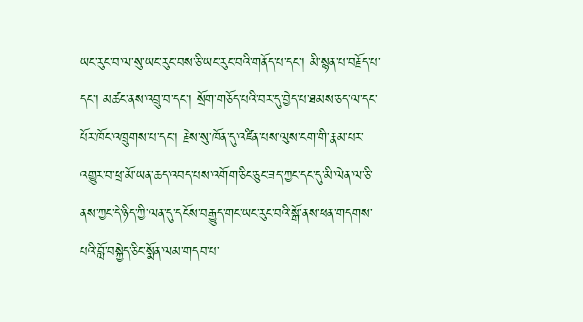ཡང་རུང་བ་ལ་སུ་ཡང་རུང་བས་ཅི་ཡང་རུང་བའི་གནོད་པ་དང་། མི་སྙན་པ་བརྗོད་པ་དང་། མཚང་ནས་འབྲུ་བ་དང་། སྲོག་གཅོད་པའི་བར་དུ་བྱེད་པ་ཐམས་ཅད་ལ་དང་པོར་ཁོང་འཁྲུགས་པ་དང་། རྗེས་སུ་ཁོན་དུ་འཛིན་པས་ལུས་ངག་གི་རྣམ་པར་འགྱུར་བ་ཕྲ་མོ་ཡན་ཆད་འབད་པས་འགོག་ཅིང་ཅུང་ཟད་ཀྱང་དང་དུ་མི་ལེན་ལ་ཅི་ནས་ཀྱང་དེ་ཉིད་ཀྱི་ལན་དུ་དངོས་བརྒྱུད་གང་ཡང་རུང་བའི་སྒོ་ནས་ཕན་གདགས་པའི་བློ་བསྐྱེད་ཅིང་སྨོན་ལམ་གདབ་པ་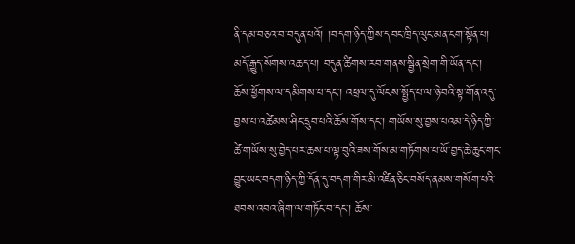ནི་དམ་བཅའ་བ་བདུན་པའོ། །བདག་ཉིད་ཀྱིས་དབང་ཁྲིད་ལུང་མན་ངག་སྟོན་པ། མདོ་རྒྱུད་སོགས་འཆད་པ། བདུན་ཚིགས་རབ་གནས་སྦྱིན་སྲེག་གི་ཡོན་དང་། ཆོས་ཕྱོགས་ལ་དམིགས་པ་དང་། འཕྲལ་དུ་ལོངས་སྤྱོད་པ་ལ་ཉེ་བའི་སྟ་གོན་འདུ་བྱས་པ་འཚེམས་ཤིང་དྲུབ་པའི་ཆོས་གོས་དང་། གཡོས་སུ་བྱས་པའམ་དེ་ཉིད་ཀྱི་ཚེ་གཡོས་སུ་བྱེད་པར་ཆས་པ་ལྟ་བུའི་ཟས་གོས་མ་གཏོགས་པ་ཡོ་བྱད་ཆེ་ཆུང་གང་བྱུང་ཡང་བདག་ཉིད་ཀྱི་དོན་དུ་བདག་གིར་མི་འཛིན་ཅིང་བསོད་ནམས་གསོག་པའི་ཐབས་འབའ་ཞིག་ལ་གཏོང་བ་དང་། ཆོས་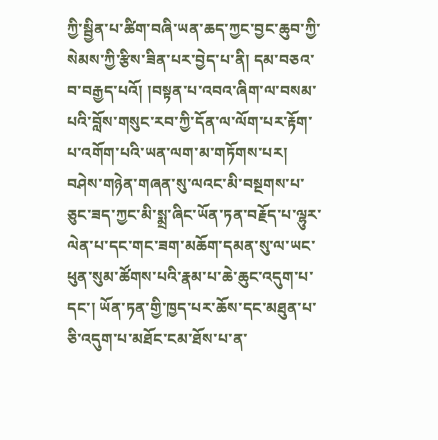ཀྱི་སྦྱིན་པ་ཚིག་བཞི་ཡན་ཆད་ཀྱང་བྱང་ཆུབ་ཀྱི་སེམས་ཀྱི་རྩིས་ཟིན་པར་བྱེད་པ་ནི། དམ་བཅའ་བ་བརྒྱད་པའོ། །བསྟན་པ་འབའ་ཞིག་ལ་བསམ་པའི་བློས་གསུང་རབ་ཀྱི་དོན་ལ་ལོག་པར་རྟོག་པ་འགོག་པའི་ཡན་ལག་མ་གཏོགས་པར། བཤེས་གཉེན་གཞན་སུ་ལའང་མི་བསྔགས་པ་ཅུང་ཟད་ཀྱང་མི་སྨྲ་ཞིང་ཡོན་ཏན་བརྗོད་པ་ལྷུར་ལེན་པ་དང་གང་ཟག་མཆོག་དམན་སུ་ལ་ཡང་ཕུན་སུམ་ཚོགས་པའི་རྣམ་པ་ཆེ་ཆུང་འདུག་པ་དང་། ཡོན་ཏན་གྱི་ཁྱད་པར་ཆོས་དང་མཐུན་པ་ཅི་འདུག་པ་མཐོང་ངམ་ཐོས་པ་ན་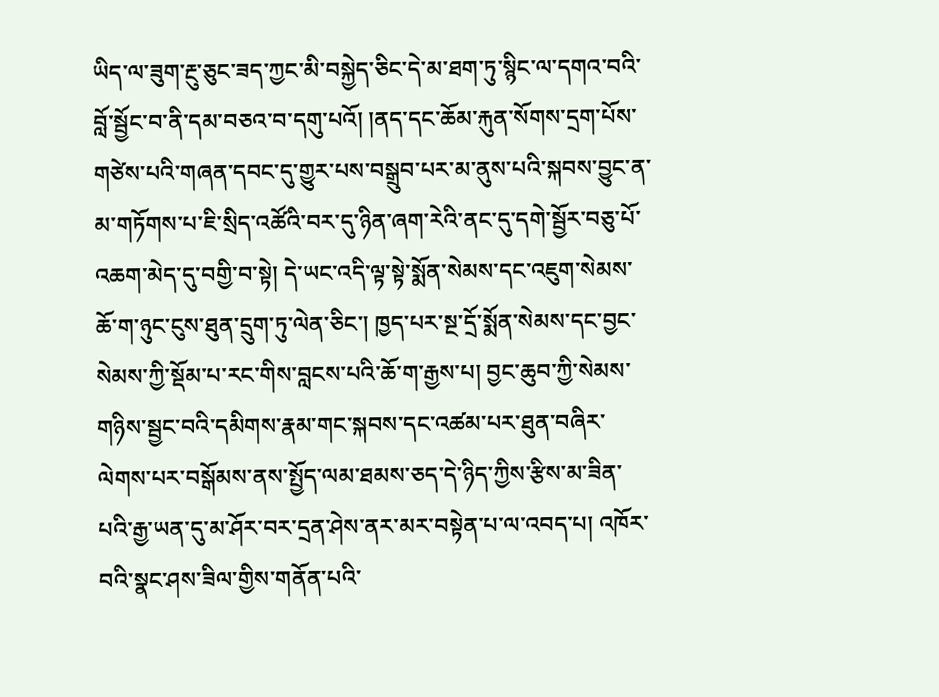ཡིད་ལ་ཟུག་རྔུ་ཅུང་ཟད་ཀྱང་མི་བསྐྱེད་ཅིང་དེ་མ་ཐག་ཏུ་སྙིང་ལ་དགའ་བའི་བློ་སྦྱོང་བ་ནི་དམ་བཅའ་བ་དགུ་པའོ། །ནད་དང་ཆོམ་རྐུན་སོགས་དྲག་པོས་གཙེས་པའི་གཞན་དབང་དུ་གྱུར་པས་བསྒྲུབ་པར་མ་ནུས་པའི་སྐབས་བྱུང་ན་མ་གཏོགས་པ་ཇི་སྲིད་འཚོའི་བར་དུ་ཉིན་ཞག་རེའི་ནང་དུ་དགེ་སྦྱོར་བཅུ་པོ་འཆག་མེད་དུ་བགྱི་བ་སྟེ། དེ་ཡང་འདི་ལྟ་སྟེ་སྨོན་སེམས་དང་འཇུག་སེམས་ཆོ་ག་ཉུང་ངུས་ཐུན་དྲུག་ཏུ་ལེན་ཅིང་། ཁྱད་པར་སྔ་དྲོ་སྨོན་སེམས་དང་བྱང་སེམས་ཀྱི་སྡོམ་པ་རང་གིས་བླངས་པའི་ཆོ་ག་རྒྱས་པ། བྱང་ཆུབ་ཀྱི་སེམས་གཉིས་སྦྱང་བའི་དམིགས་རྣམ་གང་སྐབས་དང་འཚམ་པར་ཐུན་བཞིར་ལེགས་པར་བསྒོམས་ནས་སྤྱོད་ལམ་ཐམས་ཅད་དེ་ཉིད་ཀྱིས་རྩིས་མ་ཟིན་པའི་རྒྱ་ཡན་དུ་མ་ཤོར་བར་དྲན་ཤེས་ནར་མར་བསྟེན་པ་ལ་འབད་པ། འཁོར་བའི་སྣང་ཤས་ཟིལ་གྱིས་གནོན་པའི་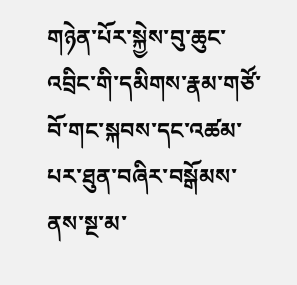གཉེན་པོར་སྐྱེས་བུ་ཆུང་འབྲིང་གི་དམིགས་རྣམ་གཙོ་བོ་གང་སྐབས་དང་འཚམ་པར་ཐུན་བཞིར་བསྒོམས་ནས་སྔ་མ་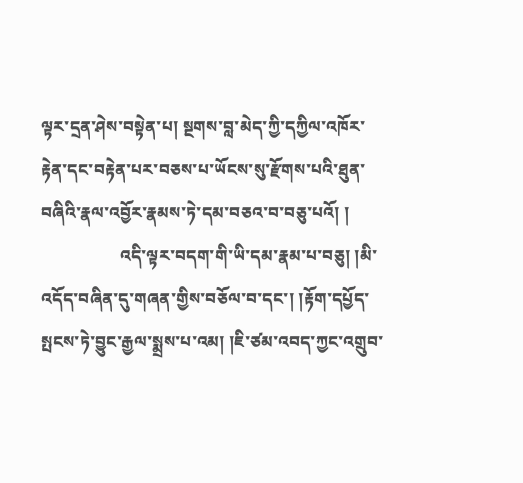ལྟར་དྲན་ཤེས་བསྟེན་པ། སྔགས་བླ་མེད་ཀྱི་དཀྱིལ་འཁོར་རྟེན་དང་བརྟེན་པར་བཅས་པ་ཡོངས་སུ་རྫོགས་པའི་ཐུན་བཞིའི་རྣལ་འབྱོར་རྣམས་ཏེ་དམ་བཅའ་བ་བཅུ་པའོ། །
                   འདི་ལྟར་བདག་གི་ཡི་དམ་རྣམ་པ་བཅུ། །མི་འདོད་བཞིན་དུ་གཞན་གྱིས་བཅོལ་བ་དང་། །རྟོག་དཔྱོད་སྤངས་ཏེ་བྱུང་རྒྱལ་སྨྲས་པ་འམ། །ཇི་ཙམ་འབད་ཀྱང་འགྲུབ་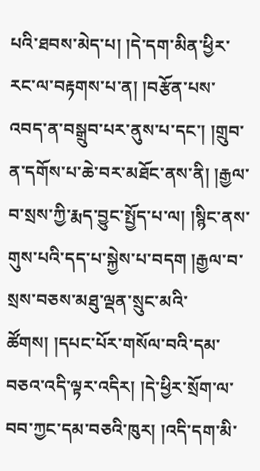པའི་ཐབས་མེད་པ། །དེ་དག་མིན་ཕྱིར་རང་ལ་བརྟགས་པ་ན། །བརྩོན་པས་འབད་ན་བསྒྲུབ་པར་ནུས་པ་དང་། །གྲུབ་ན་དགོས་པ་ཆེ་བར་མཐོང་ནས་ནི། །རྒྱལ་བ་སྲས་ཀྱི་རྨད་བྱུང་སྤྱོད་པ་ལ། །སྙིང་ནས་གུས་པའི་དད་པ་སྐྱེས་པ་བདག །རྒྱལ་བ་སྲས་བཅས་མཐུ་ལྡན་སྲུང་མའི་ཚོགས། །དཔང་པོར་གསོལ་བའི་དམ་བཅའ་འདི་ལྟར་འདིར། །དེ་ཕྱིར་སྲོག་ལ་བབ་ཀྱང་དམ་བཅའི་ཁུར། །འདི་དག་མི་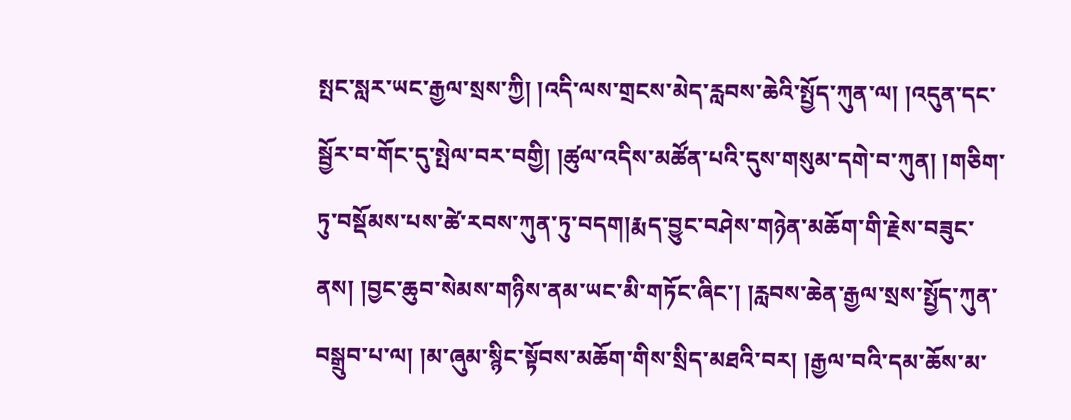སྤང་སླར་ཡང་རྒྱལ་སྲས་ཀྱི། །འདི་ལས་གྲངས་མེད་རླབས་ཆེའི་སྤྱོད་ཀུན་ལ། །འདུན་དང་སྦྱོར་བ་གོང་དུ་སྤེལ་བར་བགྱི། །ཚུལ་འདིས་མཚོན་པའི་དུས་གསུམ་དགེ་བ་ཀུན། །གཅིག་ཏུ་བསྡོམས་པས་ཚེ་རབས་ཀུན་ཏུ་བདག།རྨད་བྱུང་བཤེས་གཉེན་མཆོག་གི་རྗེས་བཟུང་ནས། །བྱང་ཆུབ་སེམས་གཉིས་ནམ་ཡང་མི་གཏོང་ཞིང་། །རླབས་ཆེན་རྒྱལ་སྲས་སྤྱོད་ཀུན་བསྒྲུབ་པ་ལ། །མ་ཞུམ་སྙིང་སྟོབས་མཆོག་གིས་སྲིད་མཐའི་བར། །རྒྱལ་བའི་དམ་ཆོས་མ་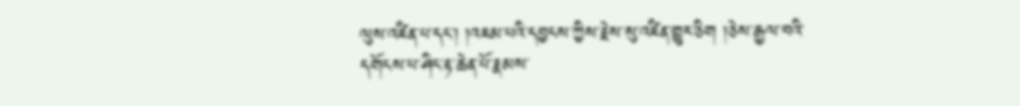ལུས་འཛིན་པ་དང་། །འཇམ་པའི་དབྱངས་ཀྱིས་རྗེས་སུ་འཛིན་གྱུར་ཅིག །ཅེས་རྒྱལ་བའི་དགོངས་པ་ཤིང་རྟ་ཆེན་པོ་རྣམས་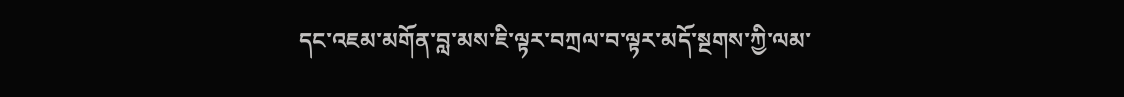དང་འཇམ་མགོན་བླ་མས་ཇི་ལྟར་བཀྲལ་བ་ལྟར་མདོ་སྔགས་ཀྱི་ལམ་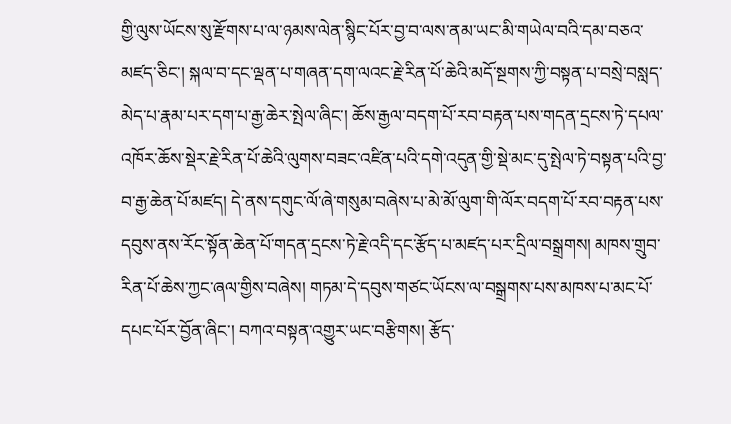གྱི་ལུས་ཡོངས་སུ་རྫོགས་པ་ལ་ཉམས་ལེན་སྙིང་པོར་བྱ་བ་ལས་ནམ་ཡང་མི་གཡེལ་བའི་དམ་བཅའ་མཛད་ཅིང་། སྐལ་བ་དང་ལྡན་པ་གཞན་དག་ལའང་རྗེ་རིན་པོ་ཆེའི་མདོ་སྔགས་ཀྱི་བསྟན་པ་བསྲེ་བསླད་མེད་པ་རྣམ་པར་དག་པ་རྒྱ་ཆེར་སྤེལ་ཞིང་། ཆོས་རྒྱལ་བདག་པོ་རབ་བརྟན་པས་གདན་དྲངས་ཏེ་དཔལ་འཁོར་ཆོས་སྡེར་རྗེ་རིན་པོ་ཆེའི་ལུགས་བཟང་འཛིན་པའི་དགེ་འདུན་གྱི་སྡེ་མང་དུ་སྤེལ་ཏེ་བསྟན་པའི་བྱ་བ་རྒྱ་ཆེན་པོ་མཛད། དེ་ནས་དགུང་ལོ་ཞེ་གསུམ་བཞེས་པ་མེ་མོ་ལུག་གི་ལོར་བདག་པོ་རབ་བརྟན་པས་དབུས་ནས་རོང་སྟོན་ཆེན་པོ་གདན་དྲངས་ཏེ་རྗེ་འདི་དང་རྩོད་པ་མཛད་པར་དྲིལ་བསྒྲགས། མཁས་གྲུབ་རིན་པོ་ཆེས་ཀྱང་ཞལ་གྱིས་བཞེས། གཏམ་དེ་དབུས་གཙང་ཡོངས་ལ་བསྒྲགས་པས་མཁས་པ་མང་པོ་དཔང་པོར་བྱོན་ཞིང་། བཀའ་བསྟན་འགྱུར་ཡང་བརྩིགས། རྩོད་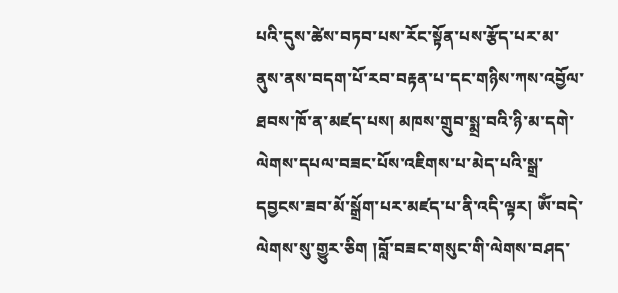པའི་དུས་ཚེས་བཏབ་པས་རོང་སྟོན་པས་རྩོད་པར་མ་ནུས་ནས་བདག་པོ་རབ་བརྟན་པ་དང་གཉིས་ཀས་འབྱོལ་ཐབས་ཁོ་ན་མཛད་པས། མཁས་གྲུབ་སྨྲ་བའི་ཉི་མ་དགེ་ལེགས་དཔལ་བཟང་པོས་འཇིགས་པ་མེད་པའི་སྒྲ་དབྱངས་ཟབ་མོ་སྒྲོག་པར་མཛད་པ་ནི་འདི་ལྟར། ཨོཾ་བདེ་ལེགས་སུ་གྱུར་ཅིག །བློ་བཟང་གསུང་གི་ལེགས་བཤད་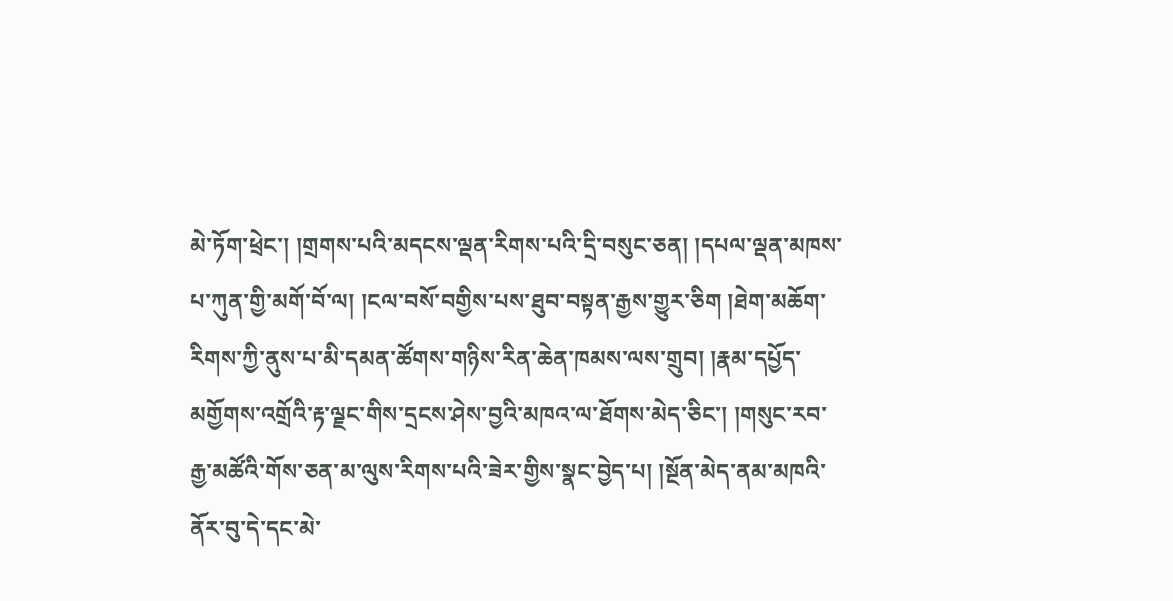མེ་ཏོག་ཕྲེང་། །གྲགས་པའི་མདངས་ལྡན་རིགས་པའི་དྲི་བསུང་ཅན། །དཔལ་ལྡན་མཁས་པ་ཀུན་གྱི་མགོ་བོ་ལ། །ངལ་བསོ་བགྱིས་པས་ཐུབ་བསྟན་རྒྱས་གྱུར་ཅིག །ཐེག་མཆོག་རིགས་ཀྱི་ནུས་པ་མི་དམན་ཚོགས་གཉིས་རིན་ཆེན་ཁམས་ལས་གྲུབ། །རྣམ་དཔྱོད་མགྱོགས་འགྲོའི་རྟ་ལྗང་གིས་དྲངས་ཤེས་བྱའི་མཁའ་ལ་ཐོགས་མེད་ཅིང་། །གསུང་རབ་རྒྱ་མཚོའི་གོས་ཅན་མ་ལུས་རིགས་པའི་ཟེར་གྱིས་སྣང་བྱེད་པ། །སྔོན་མེད་ནམ་མཁའི་ནོར་བུ་དེ་དང་མེ་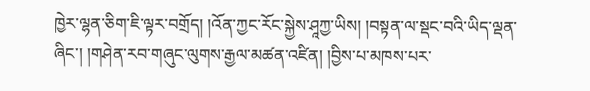ཁྱེར་ལྷན་ཅིག་ཇི་ལྟར་བགྲོད། །འོན་ཀྱང་རོང་སྐྱེས་ཤཱཀྱ་ཡིས། །བསྟན་ལ་སྡང་བའི་ཡིད་ལྡན་ཞིང་། །གཤེན་རབ་གཞུང་ལུགས་རྒྱལ་མཚན་འཛིན། །བྱིས་པ་མཁས་པར་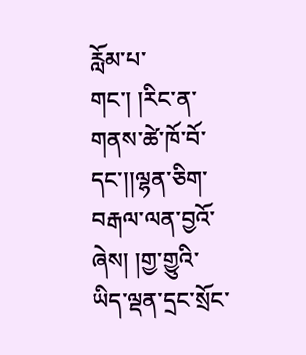རློམ་པ་གང་། །རིང་ན་གནས་ཚེ་ཁོ་བོ་དང་།།ལྷན་ཅིག་བརྒལ་ལན་བྱའོ་ཞེས། །གྱ་གྱུའི་ཡིད་ལྡན་དྲང་སྲོང་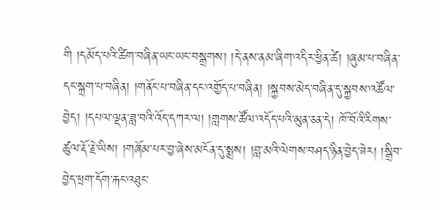གི །དམོད་པའི་ཚིག་བཞིན་ཡང་ཡང་བསྒྲགས། །དེ་ནས་ནམ་ཞིག་འདིར་ཕྱིན་ཚེ། །ཞུམ་པ་བཞིན་དང་སྐྲག་པ་བཞིན། །གནོང་པ་བཞིན་དང་འགྱོད་པ་བཞིན། །སྐྱབས་མེད་བཞིན་དུ་སྐྱབས་འཚོལ་བྱེད། །དཔལ་ལྡན་ཟླ་བའི་འོད་དཀར་ལ། །གླགས་ཚོལ་འདོད་པའི་མུན་ཅན་དེ། ཁོ་བོའི་རིགས་ཚུལ་རྡོ་རྗེ་ཡིས། །གཞོམ་པར་བྱ་ཞེས་མངོན་དུ་སྨྲས། །བླ་མའི་ལེགས་བཤད་ཉིན་བྱེད་ཟེར། །སྒྲིབ་བྱེད་ཕྲག་དོག་རྐང་འཐུང་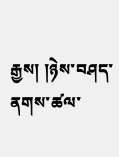རྒྱས། །ཉེས་བཤད་ནགས་ཚལ་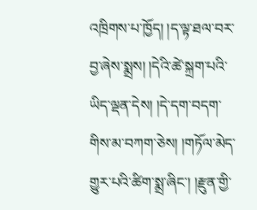འཁྲིགས་པ་ཁྱོད། །ད་ལྟ་ཐལ་བར་བྱ་ཞེས་སྨྲས། །དེའི་ཚེ་སྐྲག་པའི་ཡིད་ལྡན་དེས། །དེ་དག་བདག་གིས་མ་བཀག་ཅེས། །གཏོལ་མེད་གྱུར་པའི་ཚིག་སྨྲ་ཞིང་། །རྫུན་གྱི་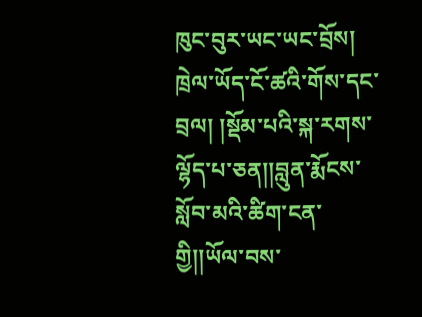ཁུང་བུར་ཡང་ཡང་བྲོས། ཁྲེལ་ཡོད་ངོ་ཚའི་གོས་དང་བྲལ། །སྡོམ་པའི་སྐ་རགས་ལྷོད་པ་ཅན།།བླུན་རྨོངས་སློབ་མའི་ཚིག་ངན་གྱི།།ཡོལ་བས་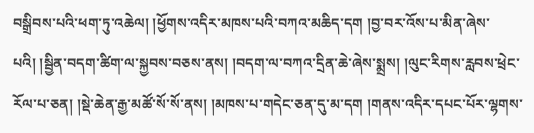བསྒྲིབས་པའི་ཕག་ཏུ་འཆེལ། །ཕྱོགས་འདིར་མཁས་པའི་བཀའ་མཆིད་དག །བྱ་བར་འོས་པ་མིན་ཞེས་པའི། །སྦྱིན་བདག་ཚིག་ལ་སྐྱབས་བཅས་ནས། །བདག་ལ་བཀའ་དྲིན་ཆེ་ཞེས་སྨྲས། །ལུང་རིགས་རླབས་ཕྲེང་རོལ་པ་ཅན། །སྡེ་ཆེན་རྒྱ་མཚོ་སོ་སོ་ནས། །མཁས་པ་གདེང་ཅན་དུ་མ་དག །གནས་འདིར་དཔང་པོར་ལྷགས་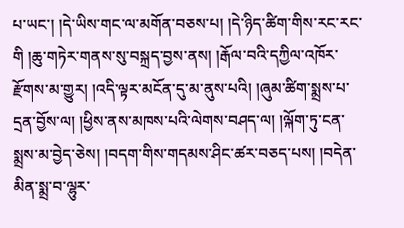པ་ཡང་། །དེ་ཡིས་གང་ལ་མགོན་བཅས་པ། །དེ་ཉིད་ཚིག་གིས་རང་རང་གི །ཆུ་གཏེར་གནས་སུ་བསྐྲད་བྱས་ནས། །རྒོལ་བའི་དཀྱིལ་འཁོར་རྫོགས་མ་གྱུར། །འདི་ལྟར་མངོན་དུ་མ་ནུས་པའི། །ཞུམ་ཚིག་སྨྲས་པ་དྲན་བྱོས་ལ། །ཕྱིས་ནས་མཁས་པའི་ལེགས་བཤད་ལ། །ལྐོག་ཏུ་ངན་སྨྲས་མ་བྱེད་ཅེས། །བདག་གིས་གདམས་ཤིང་ཚར་བཅད་པས། །བདེན་མིན་སྨྲ་བ་ལྷུར་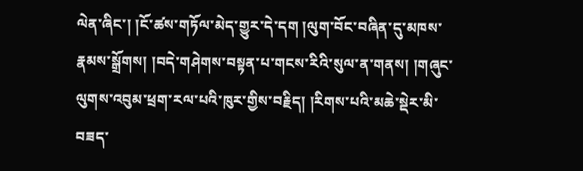ལེན་ཞིང་། །ངོ་ཚས་གཏོལ་མེད་གྱུར་དེ་དག །ལུག་བོང་བཞིན་དུ་མཁས་རྣམས་སྒྲོགས། །བདེ་གཤེགས་བསྟན་པ་གངས་རིའི་སུལ་ན་གནས། །གཞུང་ལུགས་འབུམ་ཕྲག་རལ་པའི་ཁུར་གྱིས་བརྗིད། །རིགས་པའི་མཆེ་སྡེར་མི་བཟད་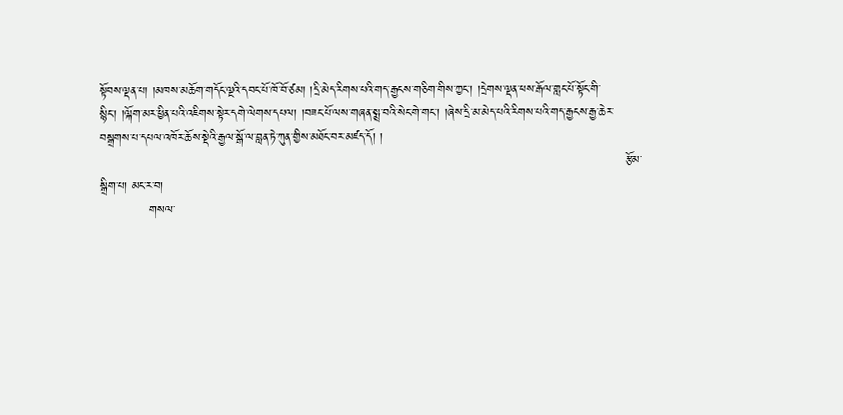སྟོབས་ལྡན་པ། །མཁས་མཆོག་གདོང་ལྔའི་དབང་པོ་ཁོ་བོ་ཙམ། །དྲི་མེད་རིགས་པའི་གད་རྒྱངས་གཅིག་གིས་ཀྱང་། །དྲེགས་ལྡན་ཕས་རྒོལ་གླང་པོ་སྟོང་གི་སྙིང་། །ལྐོག་མར་ཕྱིན་པའི་འཇིགས་སྟེར་དགེ་ལེགས་དཔལ། །བཟང་པོ་ལས་གཞན་སྨྲ་བའི་སེང་གེ་གང་། །ཞེས་དྲི་མ་མེད་པའི་རིགས་པའི་གད་རྒྱངས་རྒྱ་ཆེར་བསྒྲགས་པ་དཔལ་འཁོར་ཆོས་སྡེའི་རྒྱལ་སྒོ་ལ་བླན་ཏེ་ཀུན་གྱིས་མཐོང་བར་མཛད་དོ། །
                                                                                                                                རྩོམ་སྒྲིག་པ། མང་ར་བ།
            གསལ་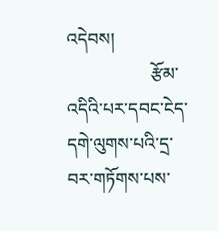འདེབས།
                   རྩོམ་འདིའི་པར་དབང་ངེད་དགེ་ལུགས་པའི་དྲ་བར་གཏོགས་པས་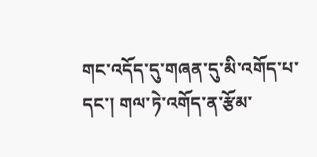གང་འདོད་དུ་གཞན་དུ་མི་འགོད་པ་དང་། གལ་ཏེ་འགོད་ན་རྩོམ་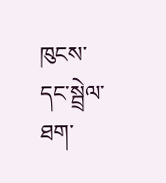ཁུངས་དང་སྦྲེལ་ཐག་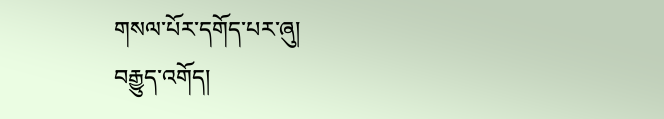གསལ་པོར་དགོད་པར་ཞུ།
བརྒྱུད་འགོད།